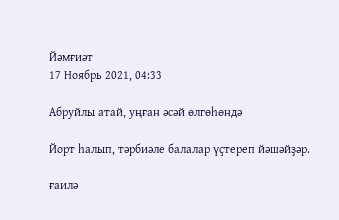Йәмғиәт
17 Ноябрь 2021, 04:33

Абруйлы атай, уңған әсәй өлгөһөндә

Йорт һалып, тәрбиәле балалар үҫтереп йәшәйҙәр.

ғаилә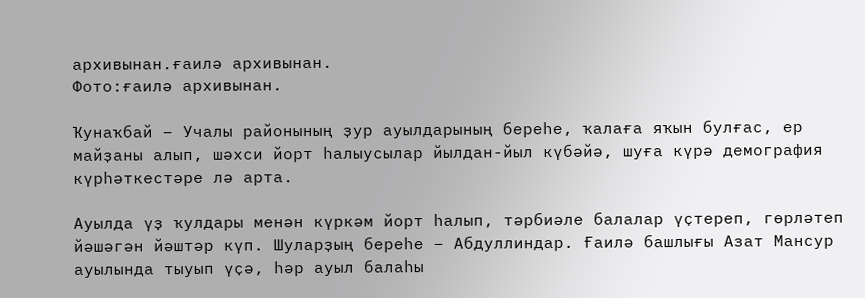архивынан.ғаилә архивынан.
Фото:ғаилә архивынан.

Ҡунаҡбай – Учалы районының ҙур ауылдарының береһе, ҡалаға яҡын булғас, ер майҙаны алып, шәхси йорт һалыусылар йылдан-йыл күбәйә, шуға күрә демография күрһәткестәре лә арта.

Ауылда үҙ ҡулдары менән күркәм йорт һалып, тәрбиәле балалар үҫтереп, гөрләтеп йәшәгән йәштәр күп. Шуларҙың береһе – Абдуллиндар. Ғаилә башлығы Азат Мансур ауылында тыуып үҫә, һәр ауыл балаһы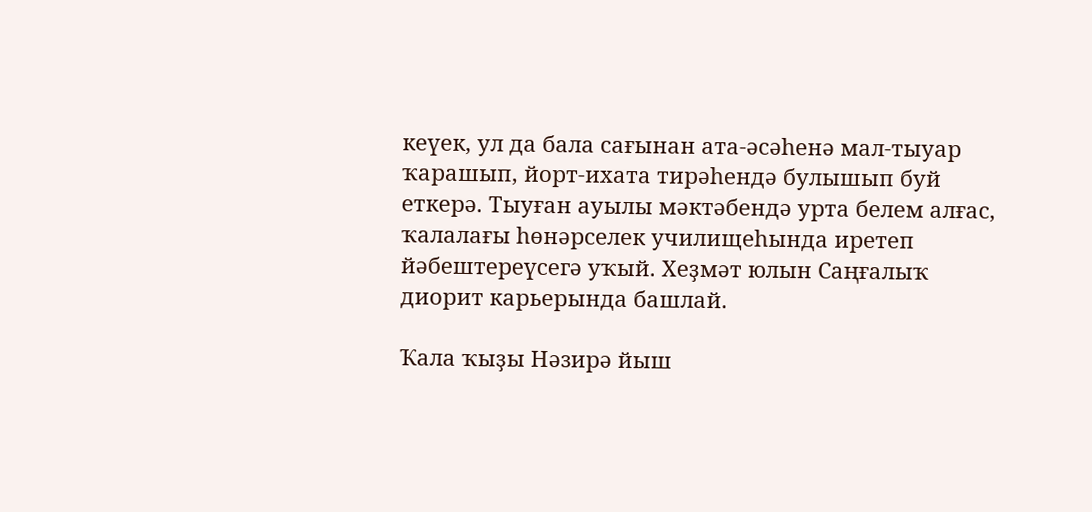кеүек, ул да бала сағынан ата-әсәһенә мал-тыуар ҡарашып, йорт-ихата тирәһендә булышып буй еткерә. Тыуған ауылы мәктәбендә урта белем алғас, ҡалалағы һөнәрселек училищеһында иретеп йәбештереүсегә уҡый. Хеҙмәт юлын Саңғалыҡ диорит карьерында башлай.

Ҡала ҡыҙы Нәзирә йыш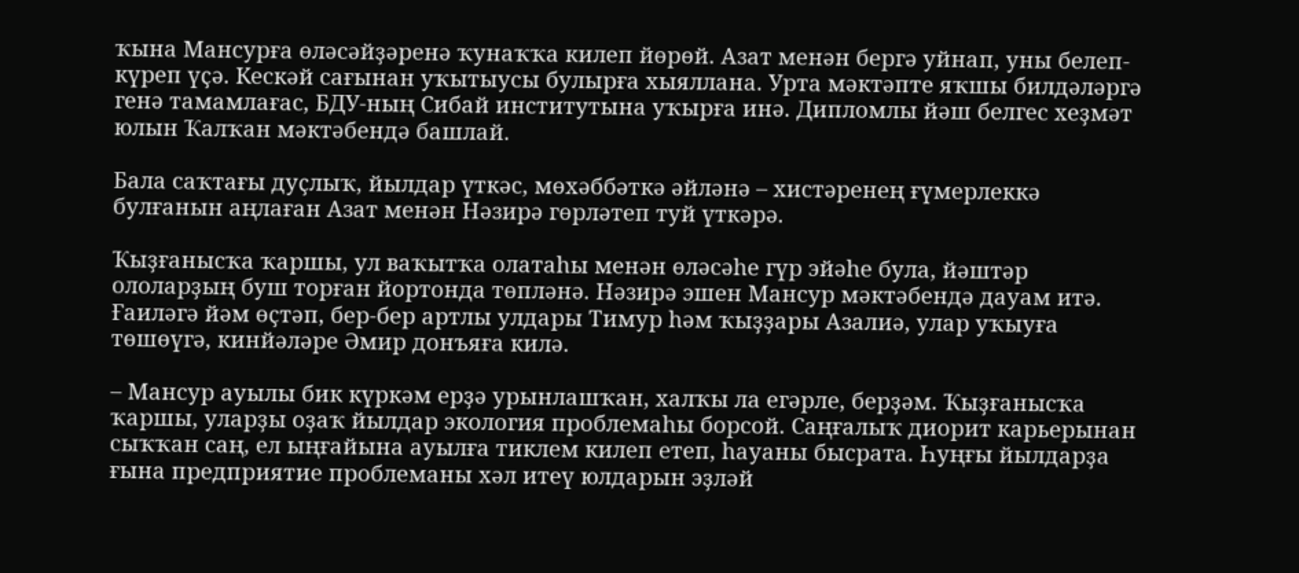ҡына Мансурға өләсәйҙәренә ҡунаҡҡа килеп йөрөй. Азат менән бергә уйнап, уны белеп-күреп үҫә. Кескәй сағынан уҡытыусы булырға хыяллана. Урта мәктәпте яҡшы билдәләргә генә тамамлағас, БДУ-ның Сибай институтына уҡырға инә. Дипломлы йәш белгес хеҙмәт юлын Ҡалҡан мәктәбендә башлай.

Бала саҡтағы дуҫлыҡ, йылдар үткәс, мөхәббәткә әйләнә – хистәренең ғүмерлеккә булғанын аңлаған Азат менән Нәзирә гөрләтеп туй үткәрә.

Ҡыҙғанысҡа ҡаршы, ул ваҡытҡа олатаһы менән өләсәһе гүр эйәһе була, йәштәр ололарҙың буш торған йортонда төпләнә. Нәзирә эшен Мансур мәктәбендә дауам итә. Ғаиләгә йәм өҫтәп, бер-бер артлы улдары Тимур һәм ҡыҙҙары Азалиә, улар уҡыуға төшөүгә, кинйәләре Әмир донъяға килә.

– Мансур ауылы бик күркәм ерҙә урынлашҡан, халҡы ла егәрле, берҙәм. Ҡыҙғанысҡа ҡаршы, уларҙы оҙаҡ йылдар экология проблемаһы борсой. Саңғалыҡ диорит карьерынан сыҡҡан саң, ел ыңғайына ауылға тиклем килеп етеп, һауаны бысрата. Һуңғы йылдарҙа ғына предприятие проблеманы хәл итеү юлдарын эҙләй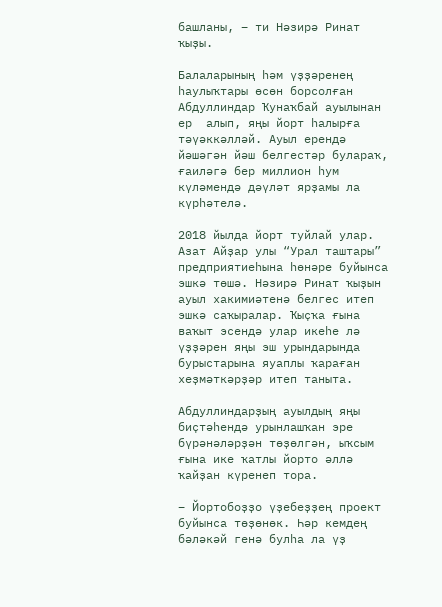башланы, – ти Нәзирә Ринат ҡыҙы.

Балаларының һәм үҙҙәренең һаулыҡтары өсөн борсолған Абдуллиндар Ҡунаҡбай ауылынан ер  алып, яңы йорт һалырға тәүәккәлләй. Ауыл ерендә йәшәгән йәш белгестәр булараҡ, ғаиләгә бер миллион һум күләмендә дәүләт ярҙамы ла күрһәтелә.

2018 йылда йорт туйлай улар. Азат Айҙар улы “Урал таштары” предприятиеһына һөнәре буйынса эшкә төшә. Нәзирә Ринат ҡыҙын ауыл хакимиәтенә белгес итеп эшкә саҡыралар. Ҡыҫҡа ғына ваҡыт эсендә улар икеһе лә үҙҙәрен яңы эш урындарында бурыстарына яуаплы ҡараған хеҙмәткәрҙәр итеп таныта.

Абдуллиндарҙың ауылдың яңы биҫтәһендә урынлашҡан эре бүрәнәләрҙән төҙөлгән, ыҡсым ғына ике ҡатлы йорто әллә ҡайҙан күренеп тора.

– Йортобоҙҙо үҙебеҙҙең проект буйынса төҙөнөк. Һәр кемдең бәләкәй генә булһа ла үҙ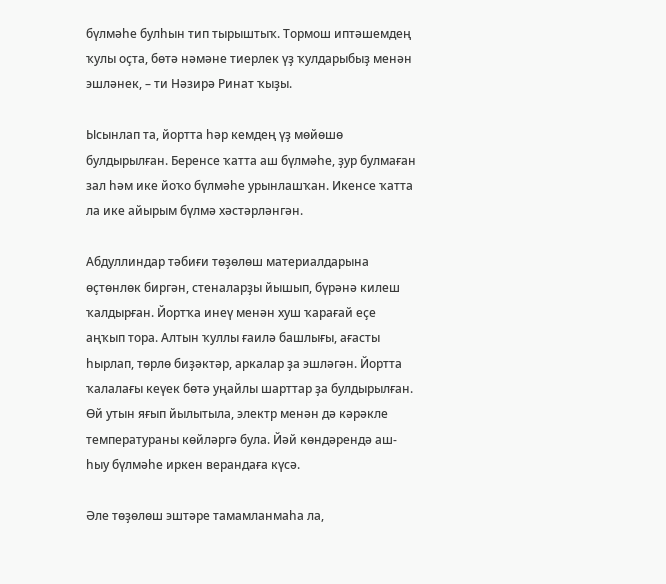бүлмәһе булһын тип тырыштыҡ. Тормош иптәшемдең ҡулы оҫта, бөтә нәмәне тиерлек үҙ ҡулдарыбыҙ менән эшләнек, – ти Нәзирә Ринат ҡыҙы.

Ысынлап та, йортта һәр кемдең үҙ мөйөшө булдырылған. Беренсе ҡатта аш бүлмәһе, ҙур булмаған зал һәм ике йоҡо бүлмәһе урынлашҡан. Икенсе ҡатта ла ике айырым бүлмә хәстәрләнгән.

Абдуллиндар тәбиғи төҙөлөш материалдарына өҫтөнлөк биргән, стеналарҙы йышып, бүрәнә килеш ҡалдырған. Йортҡа инеү менән хуш ҡарағай еҫе аңҡып тора. Алтын ҡуллы ғаилә башлығы, ағасты һырлап, төрлө биҙәктәр, аркалар ҙа эшләгән. Йортта ҡалалағы кеүек бөтә уңайлы шарттар ҙа булдырылған. Өй утын яғып йылытыла, электр менән дә кәрәкле температураны көйләргә була. Йәй көндәрендә аш-һыу бүлмәһе иркен верандаға күсә.

Әле төҙөлөш эштәре тамамланмаһа ла,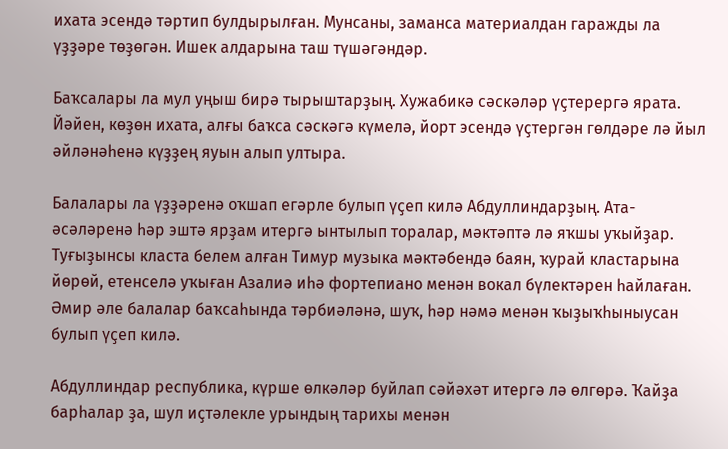ихата эсендә тәртип булдырылған. Мунсаны, заманса материалдан гаражды ла үҙҙәре төҙөгән. Ишек алдарына таш түшәгәндәр.

Баҡсалары ла мул уңыш бирә тырыштарҙың. Хужабикә сәскәләр үҫтерергә ярата. Йәйен, көҙөн ихата, алғы баҡса сәскәгә күмелә, йорт эсендә үҫтергән гөлдәре лә йыл әйләнәһенә күҙҙең яуын алып ултыра.

Балалары ла үҙҙәренә оҡшап егәрле булып үҫеп килә Абдуллиндарҙың. Ата-әсәләренә һәр эштә ярҙам итергә ынтылып торалар, мәктәптә лә яҡшы уҡыйҙар. Туғыҙынсы класта белем алған Тимур музыка мәктәбендә баян, ҡурай кластарына йөрөй, етенселә уҡыған Азалиә иһә фортепиано менән вокал бүлектәрен һайлаған. Әмир әле балалар баҡсаһында тәрбиәләнә, шуҡ, һәр нәмә менән ҡыҙыҡһыныусан булып үҫеп килә.

Абдуллиндар республика, күрше өлкәләр буйлап сәйәхәт итергә лә өлгөрә. Ҡайҙа барһалар ҙа, шул иҫтәлекле урындың тарихы менән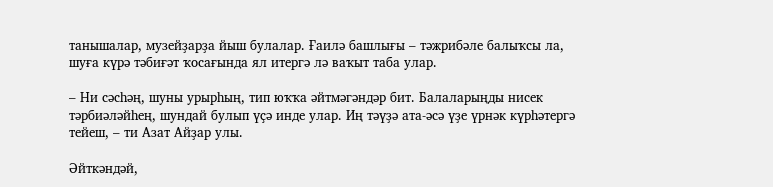танышалар, музейҙарҙа йыш булалар. Ғаилә башлығы – тәжрибәле балыҡсы ла, шуға күрә тәбиғәт ҡосағында ял итергә лә ваҡыт таба улар.

– Ни сәсһәң, шуны урырһың, тип юҡҡа әйтмәгәндәр бит. Балаларыңды нисек тәрбиәләйһең, шундай булып үҫә инде улар. Иң тәүҙә ата-әсә үҙе үрнәк күрһәтергә тейеш, – ти Азат Айҙар улы.

Әйткәндәй,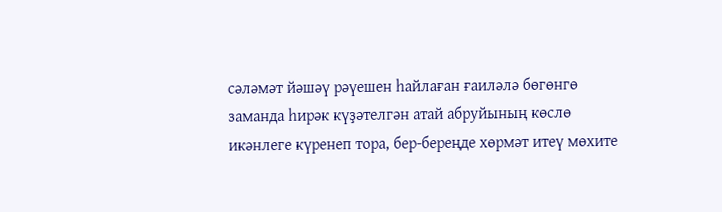сәләмәт йәшәү рәүешен һайлаған ғаиләлә бөгөнгө заманда һирәк күҙәтелгән атай абруйының көслө икәнлеге күренеп тора, бер-береңде хөрмәт итеү мөхите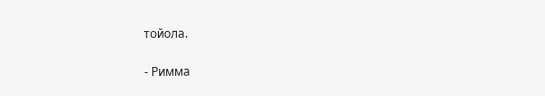тойола.

- Римма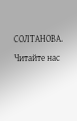СОЛТАНОВА.

Читайте нас